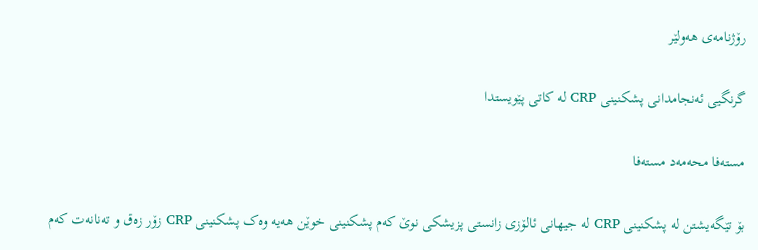رۆژنامەی ھەولێر

گرنگیی ئەنجامدانی پشکنینی CRP لە کاتی پێویستدا

مستەفا محەمەد مستەفا

بۆ تێگەیشتن لە پشکنینی CRP لە جیهانی ئالۆزی زانستی پزیشکی نوێ کەم پشکنینی خوێن هەیە وەک پشکنینی CRP زۆر زەق و تەنانەت کەم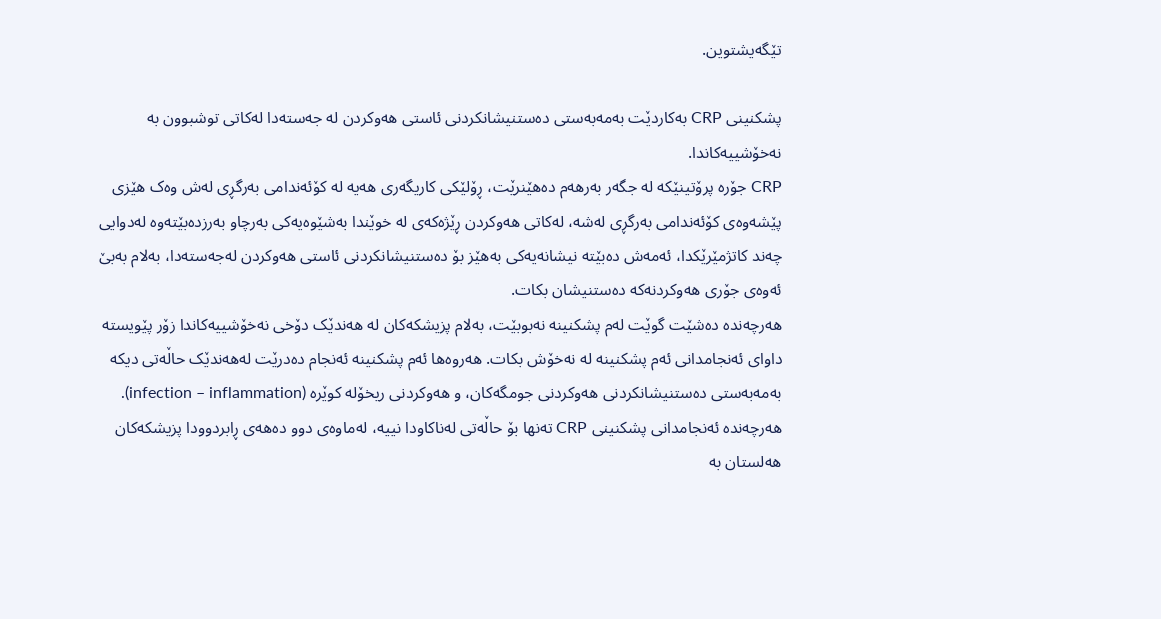تێگەیشتوین.

پشکنینی CRP بەکاردێت بەمەبەستی دەستنیشانکردنی ئاستی هەوکردن لە جەستەدا لەکاتی توشبوون بە نەخۆشییەکاندا.
CRP جۆرە پرۆتینێکە لە جگەر بەرهەم دەهێنرێت، ڕۆلێکی کاریگەری هەیە لە کۆئەندامی بەرگڕی لەش وەک هێزی پێشەوەی کۆئەندامی بەرگڕی لەشە، لەکاتی هەوکردن ڕێژەکەی لە خوێندا بەشێوەیەکی بەرچاو بەرزدەبێتەوە لەدوایی چەند کاتژمێرێکدا، ئەمەش دەبێتە نیشانەیەکی بەهێز بۆ دەستنیشانکردنی ئاستی هەوکردن لەجەستەدا، بەلام بەبێ ئەوەی جۆری هەوکردنەکە دەستنیشان بکات.
هەرچەندە دەشێت گوێت لەم پشکنینە نەبوبێت، بەلام پزیشکەکان لە هەندێک دۆخی نەخۆشییەکاندا زۆر پێویستە داوای ئەنجامدانی ئەم پشکنینە لە نەخۆش بکات. هەروەها ئەم پشکنینە ئەنجام دەدرێت لەهەندێک حاڵەتی دیکە بەمەبەستی دەستنیشانکردنی هەوکردنی جومگەکان، و هەوکردنی ریخۆلە کوێرە (infection – inflammation).
هەرچەندە ئەنجامدانی پشکنینی CRP تەنها بۆ حاڵەتی لەناکاودا نییە، لەماوەی دوو دەهەی ڕابردوودا پزیشکەکان هەلستان بە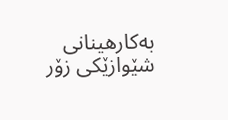بەکارهینانی شێوازێکی زۆر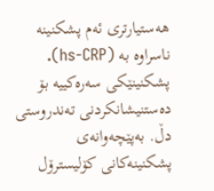هەستیارتری ئەم پشکنینە ناسراوە بە (hs-CRP). پشکنینێکی سەرەکییە بۆ دەستنیشانکردنی تەندروستی دڵ. بەپێچەوانەی پشکنینەکانی کۆلیسترۆل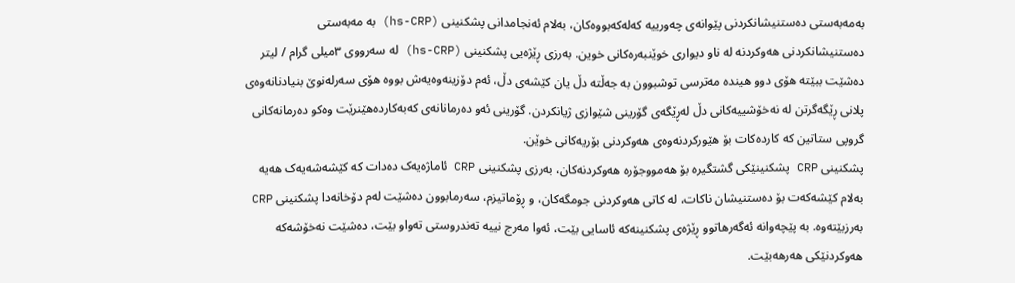بەمەبەستی دەستنیشانکردنی پێوانەی چەورییە کەلەکەبووەکان، بەلام ئەنجامدانی پشکنینی (hs-CRP) بە مەبەستی دەستنیشانکردنی هەوکردنە لە ناو دیواری خوێنبەرەکانی خوین. بەرزی ڕێژەیی پشکنینی (hs-CRP) لە سەرووی ٣میلی گرام / لیتر دەشێت ببێتە هۆی دوو هیندە مەترسی توشبوون بە جەڵتە دڵ یان کێشەی دڵ، ئەم دۆزینەوەیەش بووە هۆی سەرلەنوێ بنیادنانەوەی پلانی ڕێگەگرتن لە نەخۆشییەکانی دڵ لەڕێگەی گۆرینی شێوازی ژیانکردن. گۆرینی ئەو دەرمانانەی کەبەکاردەهێنرێت وەکو دەرمانەکانی گروپی ستاتین کە کاردەکات بۆ هێورکردنەوەی هەوکردنی بۆریەکانی خوێن.
پشکنینی CRP پشکنینێکی گشتگیرە بۆ هەمووجۆرە هەوکردنەکان، بەرزی پشکنینی CRP ئاماژەیەک دەدات کە کێشەشەیەک هەیە بەلام کێشەکەت بۆ دەستنیشان ناکات، لە کاتی هەوکردنی جومگەکان، و ڕۆماتیزم، سەرمابوون دەشێت لەم دۆخانەدا پشکنینی CRP بەرزبێتەوە. بە پێچەوانە ئەگەرهاتوو ڕێژەی پشکنینەکە ئاسایی بێت، ئەوا مەرج نییە تەندروستی تەواو بێت، دەشێت نەخۆشەکە هەوکردنێکی هەرهەبێت.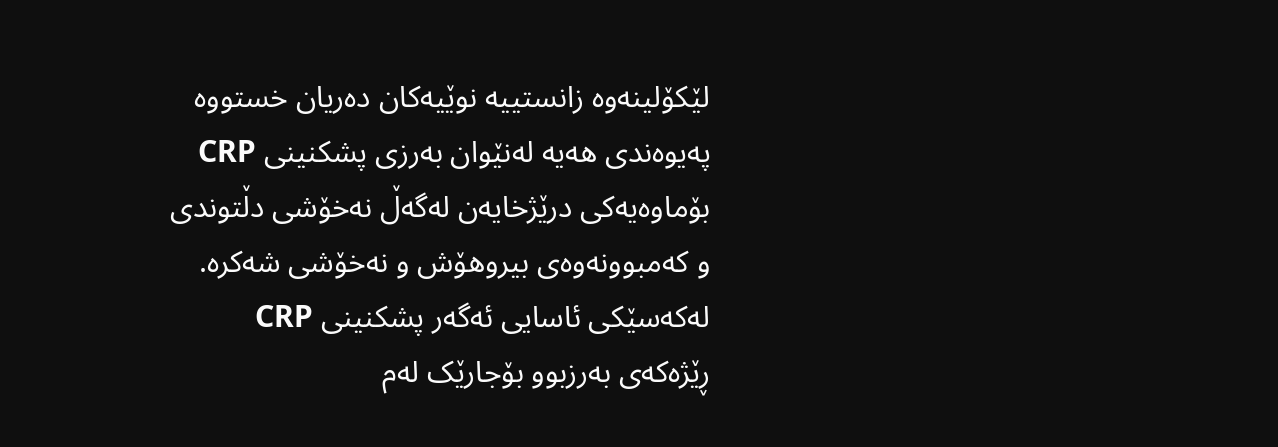لێکۆلینەوە زانستییە نوێیەکان دەریان خستووە پەیوەندی هەیە لەنێوان بەرزی پشکنینی CRP بۆماوەیەکی درێژخایەن لەگەڵ نەخۆشی دڵتوندی و کەمبوونەوەی بیروهۆش و نەخۆشی شەکرە.
لەکەسێکی ئاسایی ئەگەر پشکنینی CRP ڕێژەکەی بەرزبوو بۆجارێک لەم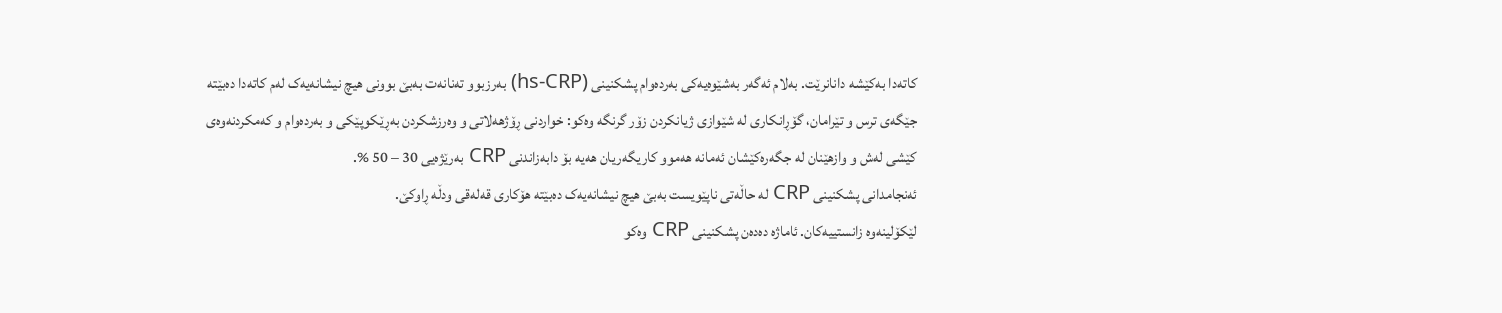کاتەدا بەکێشە دانانرێت. بەلام ئەگەر بەشێوەیەکی بەردەوام پشکنینی (hs-CRP) بەرزبوو تەنانەت بەبێ بوونی هیچ نیشانەیەک لەم کاتەدا دەبێتە جێگەی ترس و تێرامان، گۆڕانکاری لە شێوازی ژیانکردن زۆر گرنگە وەکو: خواردنی ڕۆژهەلاتی و وەرزشکردن بەڕێکوپێکی و بەردەوام و کەمکردنەوەی کێشی لەش و وازهێنان لە جگەرەکێشان ئەمانە هەموو کاریگەریان هەیە بۆ دابەزاندنی CRP بەرێژەیی 30 – 50 %.
ئەنجامدانی پشکنینی CRP لە حاڵەتی ناپێویست بەبێ هیچ نیشانەیەک دەبێتە هۆکاری قەلەقی ودڵە ڕاوکێ.
لێکۆلینەوە زانستییەکان. ئاماژە دەدەن پشکنینی CRP وەکو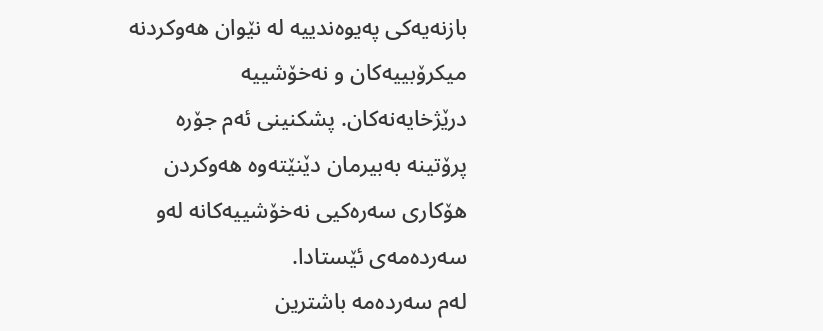بازنەیەکی پەیوەندییە لە نێوان هەوکردنە میکرۆبییەکان و نەخۆشییە درێژخایەنەکان. پشکنینی ئەم جۆرە پرۆتینە بەبیرمان دێنێتەوە هەوکردن هۆکاری سەرەکیی نەخۆشییەکانە لەو سەردەمەی ئێستادا.
لەم سەردەمە باشترین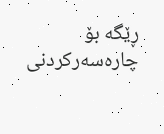ڕێگە بۆ چارەسەرکردنی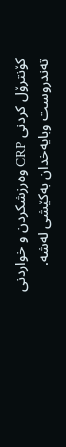کۆنترۆل کردنی CRP وەرزشکردن و خواردنی تەندروست وبایەخدان بەکێشی لەشە.